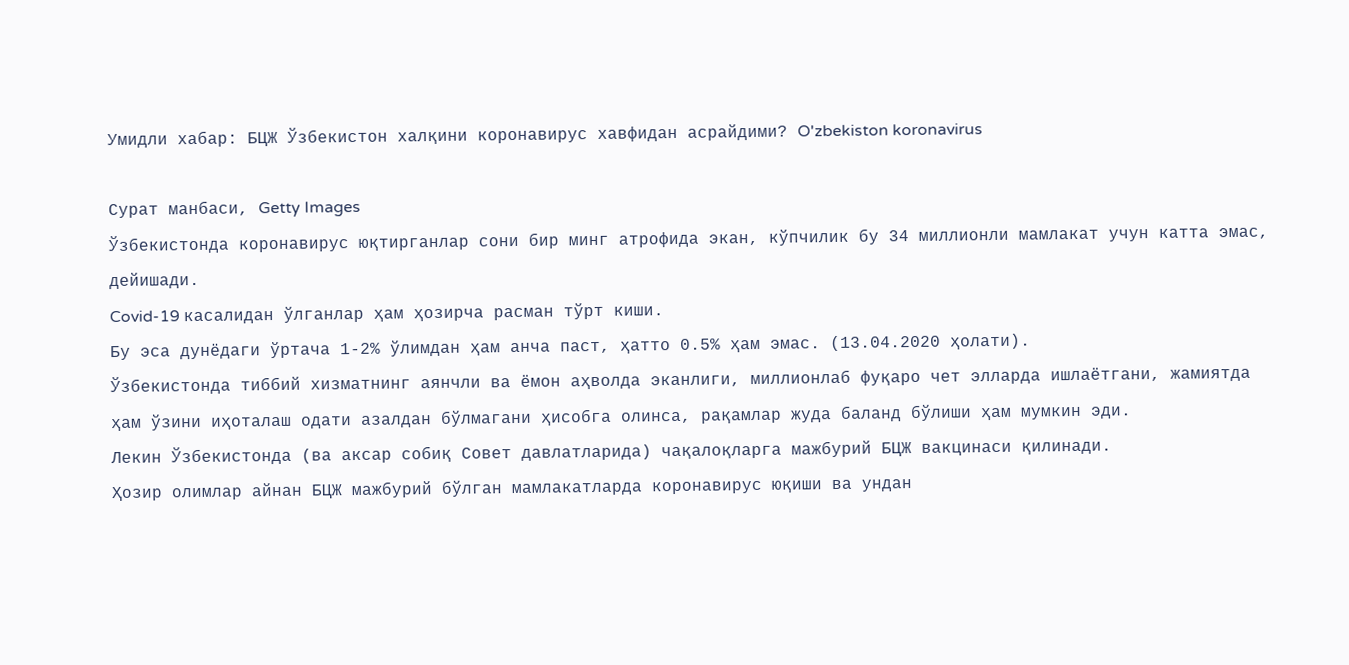Умидли хабар: БЦЖ Ўзбекистон халқини коронавирус хавфидан асрайдими? O'zbekiston koronavirus

Сурат манбаси, Getty Images
Ўзбекистонда коронавирус юқтирганлар сони бир минг атрофида экан, кўпчилик бу 34 миллионли мамлакат учун катта эмас, дейишади.
Covid-19 касалидан ўлганлар ҳам ҳозирча расман тўрт киши.
Бу эса дунёдаги ўртача 1-2% ўлимдан ҳам анча паст, ҳатто 0.5% ҳам эмас. (13.04.2020 ҳолати).
Ўзбекистонда тиббий хизматнинг аянчли ва ёмон аҳволда эканлиги, миллионлаб фуқаро чет элларда ишлаётгани, жамиятда ҳам ўзини иҳоталаш одати азалдан бўлмагани ҳисобга олинса, рақамлар жуда баланд бўлиши ҳам мумкин эди.
Лекин Ўзбекистонда (ва аксар собиқ Совет давлатларида) чақалоқларга мажбурий БЦЖ вакцинаси қилинади.
Ҳозир олимлар айнан БЦЖ мажбурий бўлган мамлакатларда коронавирус юқиши ва ундан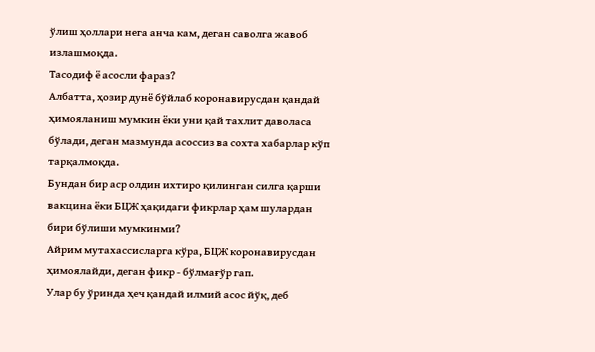ўлиш ҳоллари нега анча кам, деган саволга жавоб излашмоқда.
Тасодиф ё асосли фараз?
Албатта, ҳозир дунё бўйлаб коронавирусдан қандай ҳимояланиш мумкин ёки уни қай тахлит даволаса бўлади, деган мазмунда асоссиз ва сохта хабарлар кўп тарқалмоқда.
Бундан бир аср олдин ихтиро қилинган силга қарши вакцина ёки БЦЖ ҳақидаги фикрлар ҳам шулардан бири бўлиши мумкинми?
Айрим мутахассисларга кўра, БЦЖ коронавирусдан ҳимоялайди, деган фикр - бўлмағўр гап.
Улар бу ўринда ҳеч қандай илмий асос йўқ, деб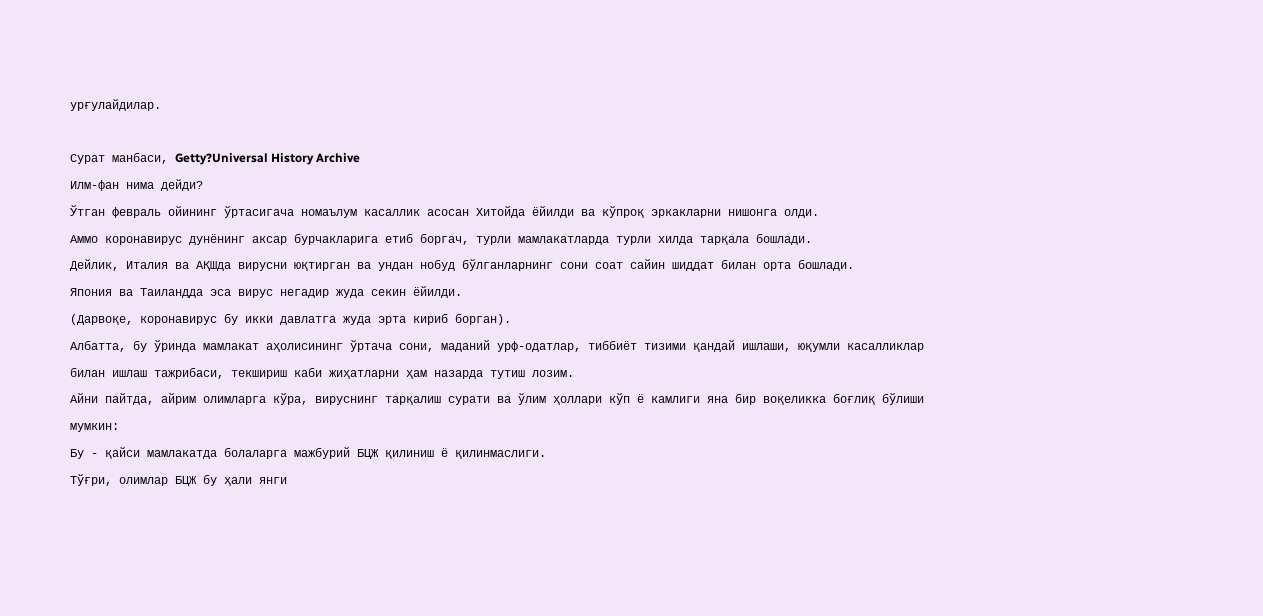урғулайдилар.

Сурат манбаси, Getty?Universal History Archive
Илм-фан нима дейди?
Ўтган февраль ойининг ўртасигача номаълум касаллик асосан Хитойда ёйилди ва кўпроқ эркакларни нишонга олди.
Аммо коронавирус дунёнинг аксар бурчакларига етиб боргач, турли мамлакатларда турли хилда тарқала бошлади.
Дейлик, Италия ва АҚШда вирусни юқтирган ва ундан нобуд бўлганларнинг сони соат сайин шиддат билан орта бошлади.
Япония ва Таиландда эса вирус негадир жуда секин ёйилди.
(Дарвоқе, коронавирус бу икки давлатга жуда эрта кириб борган).
Албатта, бу ўринда мамлакат аҳолисининг ўртача сони, маданий урф-одатлар, тиббиёт тизими қандай ишлаши, юқумли касалликлар билан ишлаш тажрибаси, текшириш каби жиҳатларни ҳам назарда тутиш лозим.
Айни пайтда, айрим олимларга кўра, вируснинг тарқалиш сурати ва ўлим ҳоллари кўп ё камлиги яна бир воқеликка боғлиқ бўлиши мумкин:
Бу - қайси мамлакатда болаларга мажбурий БЦЖ қилиниш ё қилинмаслиги.
Тўғри, олимлар БЦЖ бу ҳали янги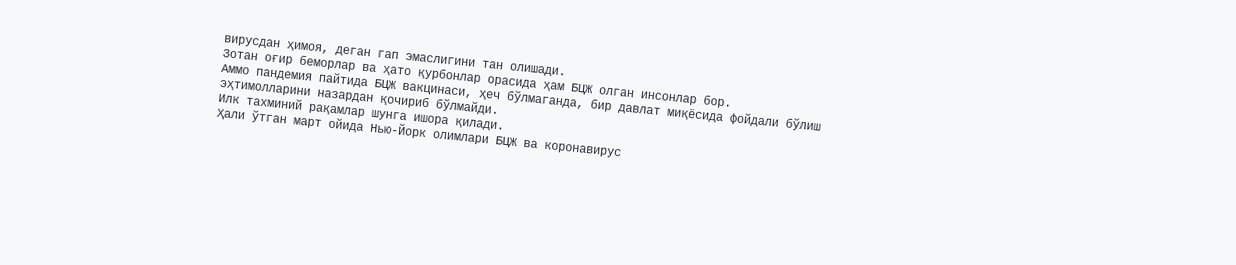вирусдан ҳимоя, деган гап эмаслигини тан олишади.
Зотан оғир беморлар ва ҳато қурбонлар орасида ҳам БЦЖ олган инсонлар бор.
Аммо пандемия пайтида БЦЖ вакцинаси, ҳеч бўлмаганда, бир давлат миқёсида фойдали бўлиш эҳтимолларини назардан қочириб бўлмайди.
Илк тахминий рақамлар шунга ишора қилади.
Ҳали ўтган март ойида Нью-Йорк олимлари БЦЖ ва коронавирус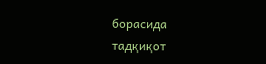борасида тадқиқот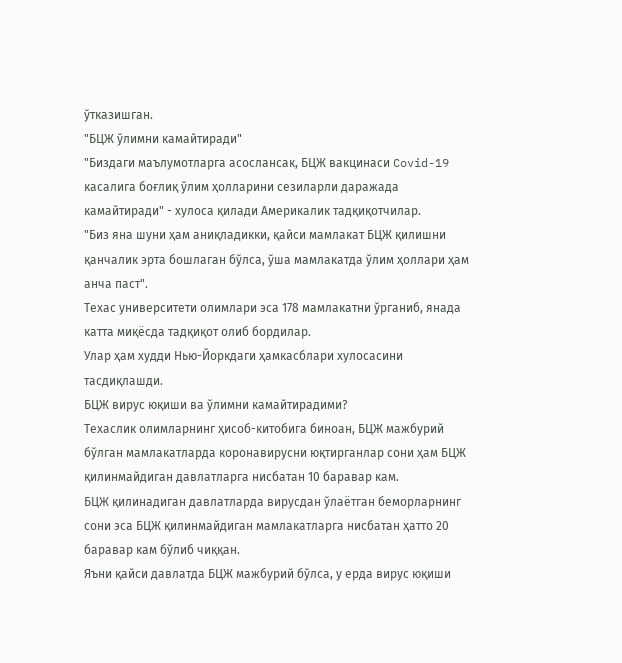ўтказишган.
"БЦЖ ўлимни камайтиради"
"Биздаги маълумотларга асослансак, БЦЖ вакцинаси Covid-19 касалига боғлиқ ўлим ҳолларини сезиларли даражада камайтиради" - хулоса қилади Америкалик тадқиқотчилар.
"Биз яна шуни ҳам аниқладикки, қайси мамлакат БЦЖ қилишни қанчалик эрта бошлаган бўлса, ўша мамлакатда ўлим ҳоллари ҳам анча паст".
Техас университети олимлари эса 178 мамлакатни ўрганиб, янада катта миқёсда тадқиқот олиб бордилар.
Улар ҳам худди Нью-Йоркдаги ҳамкасблари хулосасини тасдиқлашди.
БЦЖ вирус юқиши ва ўлимни камайтирадими?
Техаслик олимларнинг ҳисоб-китобига биноан, БЦЖ мажбурий бўлган мамлакатларда коронавирусни юқтирганлар сони ҳам БЦЖ қилинмайдиган давлатларга нисбатан 10 баравар кам.
БЦЖ қилинадиган давлатларда вирусдан ўлаётган беморларнинг сони эса БЦЖ қилинмайдиган мамлакатларга нисбатан ҳатто 20 баравар кам бўлиб чиққан.
Яъни қайси давлатда БЦЖ мажбурий бўлса, у ерда вирус юқиши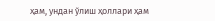ҳам, ундан ўлиш ҳоллари ҳам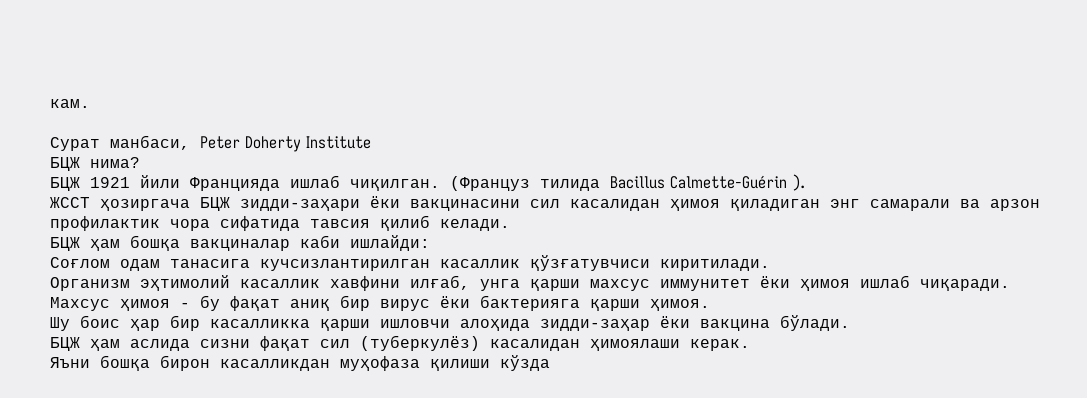кам.

Сурат манбаси, Peter Doherty Institute
БЦЖ нима?
БЦЖ 1921 йили Францияда ишлаб чиқилган. (Француз тилида Bacillus Calmette-Guérin ).
ЖССТ ҳозиргача БЦЖ зидди-заҳари ёки вакцинасини сил касалидан ҳимоя қиладиган энг самарали ва арзон профилактик чора сифатида тавсия қилиб келади.
БЦЖ ҳам бошқа вакциналар каби ишлайди:
Соғлом одам танасига кучсизлантирилган касаллик қўзғатувчиси киритилади.
Организм эҳтимолий касаллик хавфини илғаб, унга қарши махсус иммунитет ёки ҳимоя ишлаб чиқаради.
Махсус ҳимоя - бу фақат аниқ бир вирус ёки бактерияга қарши ҳимоя.
Шу боис ҳар бир касалликка қарши ишловчи алоҳида зидди-заҳар ёки вакцина бўлади.
БЦЖ ҳам аслида сизни фақат сил (туберкулёз) касалидан ҳимоялаши керак.
Яъни бошқа бирон касалликдан муҳофаза қилиши кўзда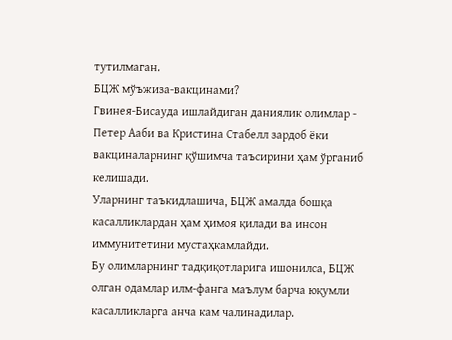тутилмаган.
БЦЖ мўъжиза-вакцинами?
Гвинея-Бисауда ишлайдиган даниялик олимлар - Петер Ааби ва Кристина Стабелл зардоб ёки вакциналарнинг қўшимча таъсирини ҳам ўрганиб келишади.
Уларнинг таъкидлашича, БЦЖ амалда бошқа касалликлардан ҳам ҳимоя қилади ва инсон иммунитетини мустаҳкамлайди.
Бу олимларнинг тадқиқотларига ишонилса, БЦЖ олган одамлар илм-фанга маълум барча юқумли касалликларга анча кам чалинадилар.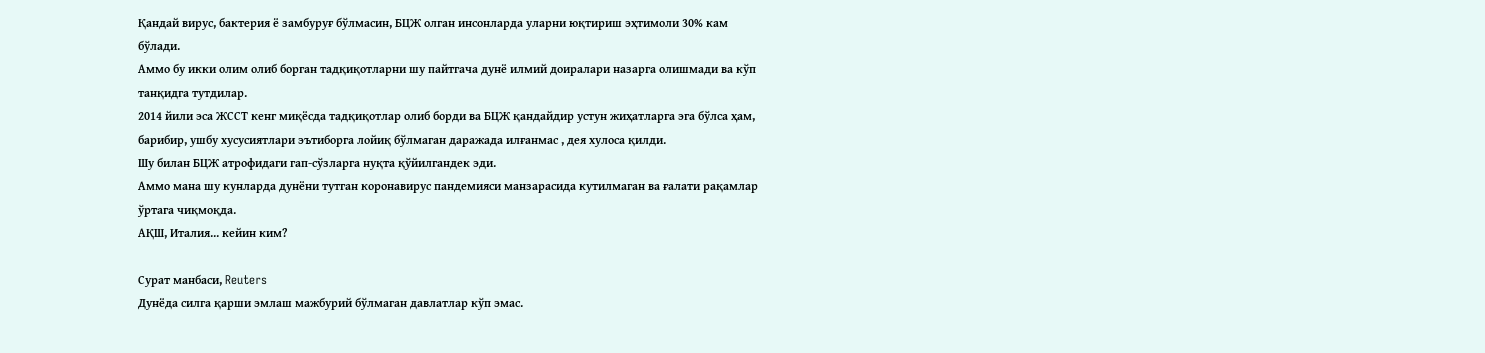Қандай вирус, бактерия ё замбуруғ бўлмасин, БЦЖ олган инсонларда уларни юқтириш эҳтимоли 30% кам бўлади.
Аммо бу икки олим олиб борган тадқиқотларни шу пайтгача дунё илмий доиралари назарга олишмади ва кўп танқидга тутдилар.
2014 йили эса ЖССТ кенг миқёсда тадқиқотлар олиб борди ва БЦЖ қандайдир устун жиҳатларга эга бўлса ҳам, барибир, ушбу хусусиятлари эътиборга лойиқ бўлмаган даражада илғанмас , дея хулоса қилди.
Шу билан БЦЖ атрофидаги гап-сўзларга нуқта қўйилгандек эди.
Аммо мана шу кунларда дунёни тутган коронавирус пандемияси манзарасида кутилмаган ва ғалати рақамлар ўртага чиқмоқда.
АҚШ, Италия... кейин ким?

Сурат манбаси, Reuters
Дунёда силга қарши эмлаш мажбурий бўлмаган давлатлар кўп эмас.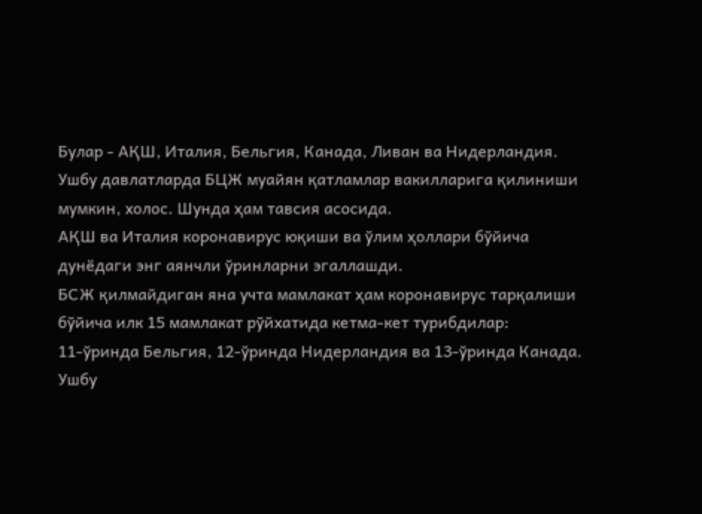Булар - АҚШ, Италия, Бельгия, Канада, Ливан ва Нидерландия.
Ушбу давлатларда БЦЖ муайян қатламлар вакилларига қилиниши мумкин, холос. Шунда ҳам тавсия асосида.
АҚШ ва Италия коронавирус юқиши ва ўлим ҳоллари бўйича дунёдаги энг аянчли ўринларни эгаллашди.
БСЖ қилмайдиган яна учта мамлакат ҳам коронавирус тарқалиши бўйича илк 15 мамлакат рўйхатида кетма-кет турибдилар:
11-ўринда Бельгия, 12-ўринда Нидерландия ва 13-ўринда Канада.
Ушбу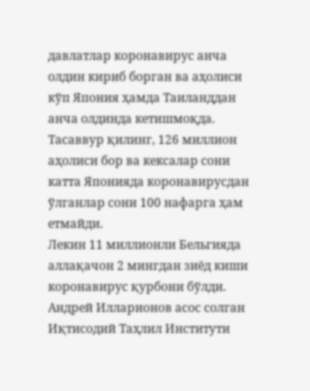давлатлар коронавирус анча олдин кириб борган ва аҳолиси кўп Япония ҳамда Таиланддан анча олдинда кетишмоқда.
Тасаввур қилинг, 126 миллион аҳолиси бор ва кексалар сони катта Японияда коронавирусдан ўлганлар сони 100 нафарга ҳам етмайди.
Лекин 11 миллионли Бельгияда аллақачон 2 мингдан зиёд киши коронавирус қурбони бўлди.
Андрей Илларионов асос солган Иқтисодий Таҳлил Институти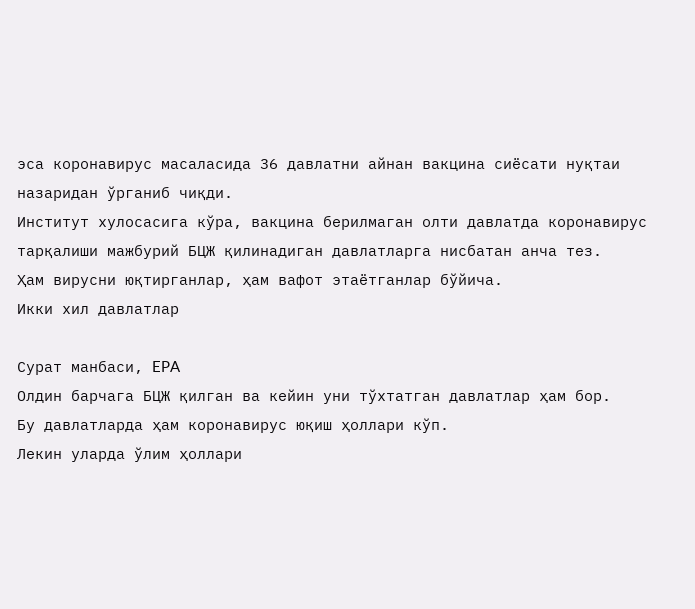эса коронавирус масаласида 36 давлатни айнан вакцина сиёсати нуқтаи назаридан ўрганиб чиқди.
Институт хулосасига кўра, вакцина берилмаган олти давлатда коронавирус тарқалиши мажбурий БЦЖ қилинадиган давлатларга нисбатан анча тез.
Ҳам вирусни юқтирганлар, ҳам вафот этаётганлар бўйича.
Икки хил давлатлар

Сурат манбаси, EPA
Олдин барчага БЦЖ қилган ва кейин уни тўхтатган давлатлар ҳам бор.
Бу давлатларда ҳам коронавирус юқиш ҳоллари кўп.
Лекин уларда ўлим ҳоллари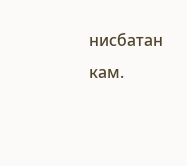нисбатан кам.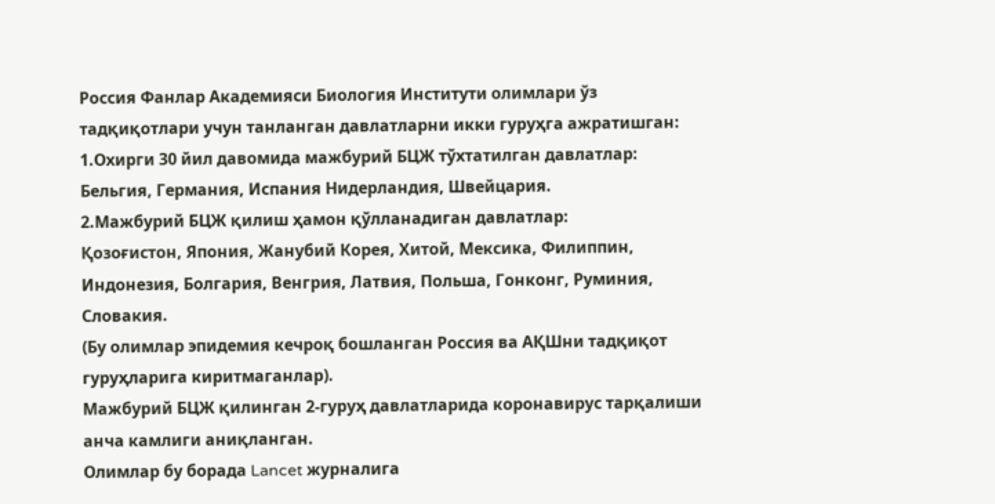Россия Фанлар Академияси Биология Институти олимлари ўз тадқиқотлари учун танланган давлатларни икки гуруҳга ажратишган:
1.Охирги 30 йил давомида мажбурий БЦЖ тўхтатилган давлатлар:
Бельгия, Германия, Испания Нидерландия, Швейцария.
2.Мажбурий БЦЖ қилиш ҳамон қўлланадиган давлатлар:
Қозоғистон, Япония, Жанубий Корея, Хитой, Мексика, Филиппин, Индонезия, Болгария, Венгрия, Латвия, Польша, Гонконг, Руминия, Словакия.
(Бу олимлар эпидемия кечроқ бошланган Россия ва АҚШни тадқиқот гуруҳларига киритмаганлар).
Мажбурий БЦЖ қилинган 2-гуруҳ давлатларида коронавирус тарқалиши анча камлиги аниқланган.
Олимлар бу борада Lancet журналига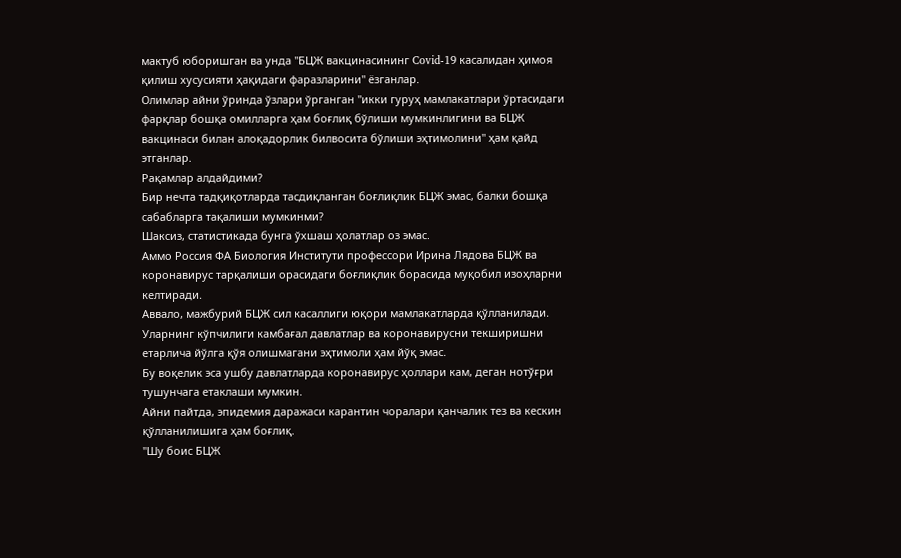мактуб юборишган ва унда "БЦЖ вакцинасининг Covid-19 касалидан ҳимоя қилиш хусусияти ҳақидаги фаразларини" ёзганлар.
Олимлар айни ўринда ўзлари ўрганган "икки гуруҳ мамлакатлари ўртасидаги фарқлар бошқа омилларга ҳам боғлиқ бўлиши мумкинлигини ва БЦЖ вакцинаси билан алоқадорлик билвосита бўлиши эҳтимолини" ҳам қайд этганлар.
Рақамлар алдайдими?
Бир нечта тадқиқотларда тасдиқланган боғлиқлик БЦЖ эмас, балки бошқа сабабларга тақалиши мумкинми?
Шаксиз, статистикада бунга ўхшаш ҳолатлар оз эмас.
Аммо Россия ФА Биология Институти профессори Ирина Лядова БЦЖ ва коронавирус тарқалиши орасидаги боғлиқлик борасида муқобил изоҳларни келтиради.
Аввало, мажбурий БЦЖ сил касаллиги юқори мамлакатларда қўлланилади.
Уларнинг кўпчилиги камбағал давлатлар ва коронавирусни текширишни етарлича йўлга қўя олишмагани эҳтимоли ҳам йўқ эмас.
Бу воқелик эса ушбу давлатларда коронавирус ҳоллари кам, деган нотўғри тушунчага етаклаши мумкин.
Айни пайтда, эпидемия даражаси карантин чоралари қанчалик тез ва кескин қўлланилишига ҳам боғлиқ.
"Шу боис БЦЖ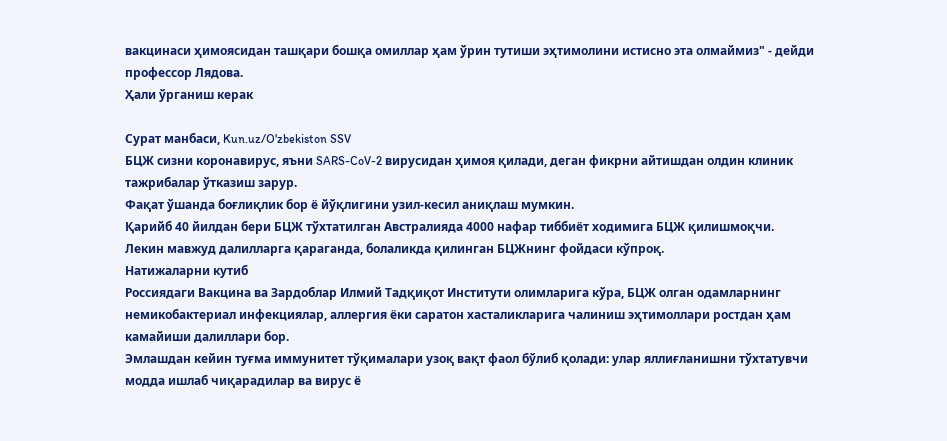вакцинаси ҳимоясидан ташқари бошқа омиллар ҳам ўрин тутиши эҳтимолини истисно эта олмаймиз" - дейди профессор Лядова.
Ҳали ўрганиш керак

Сурат манбаси, Kun.uz/O'zbekiston SSV
БЦЖ сизни коронавирус, яъни SARS-CoV-2 вирусидан ҳимоя қилади, деган фикрни айтишдан олдин клиник тажрибалар ўтказиш зарур.
Фақат ўшанда боғлиқлик бор ё йўқлигини узил-кесил аниқлаш мумкин.
Қарийб 40 йилдан бери БЦЖ тўхтатилган Австралияда 4000 нафар тиббиёт ходимига БЦЖ қилишмоқчи.
Лекин мавжуд далилларга қараганда, болаликда қилинган БЦЖнинг фойдаси кўпроқ.
Натижаларни кутиб
Россиядаги Вакцина ва Зардоблар Илмий Тадқиқот Институти олимларига кўра, БЦЖ олган одамларнинг немикобактериал инфекциялар, аллергия ёки саратон хасталикларига чалиниш эҳтимоллари ростдан ҳам камайиши далиллари бор.
Эмлашдан кейин туғма иммунитет тўқималари узоқ вақт фаол бўлиб қолади: улар яллиғланишни тўхтатувчи модда ишлаб чиқарадилар ва вирус ё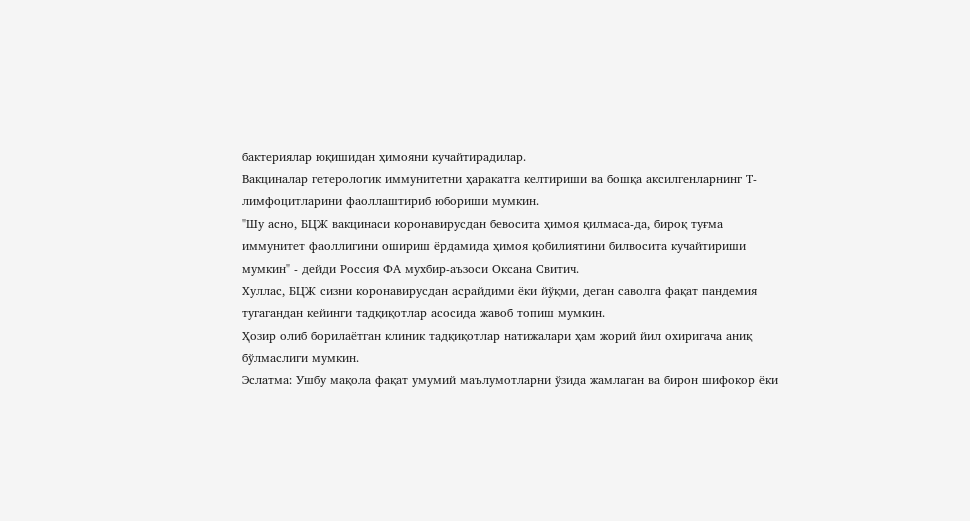бактериялар юқишидан ҳимояни кучайтирадилар.
Вакциналар гетерологик иммунитетни ҳаракатга келтириши ва бошқа аксилгенларнинг Т-лимфоцитларини фаоллаштириб юбориши мумкин.
"Шу асно, БЦЖ вакцинаси коронавирусдан бевосита ҳимоя қилмаса-да, бироқ туғма иммунитет фаоллигини ошириш ёрдамида ҳимоя қобилиятини билвосита кучайтириши мумкин" - дейди Россия ФА мухбир-аъзоси Оксана Свитич.
Хуллас, БЦЖ сизни коронавирусдан асрайдими ёки йўқми, деган саволга фақат пандемия тугагандан кейинги тадқиқотлар асосида жавоб топиш мумкин.
Ҳозир олиб борилаётган клиник тадқиқотлар натижалари ҳам жорий йил охиригача аниқ бўлмаслиги мумкин.
Эслатма: Ушбу мақола фақат умумий маълумотларни ўзида жамлаган ва бирон шифокор ёки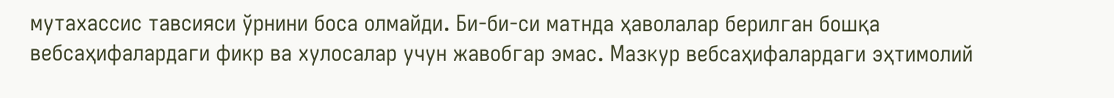мутахассис тавсияси ўрнини боса олмайди. Би-би-си матнда ҳаволалар берилган бошқа вебсаҳифалардаги фикр ва хулосалар учун жавобгар эмас. Мазкур вебсаҳифалардаги эҳтимолий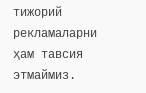тижорий рекламаларни ҳам тавсия этмаймиз.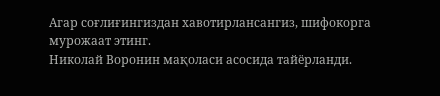Агар соғлиғингиздан хавотирлансангиз, шифокорга мурожаат этинг.
Николай Воронин мақоласи асосида тайёрланди.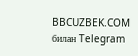BBCUZBEK.COM билан Telegram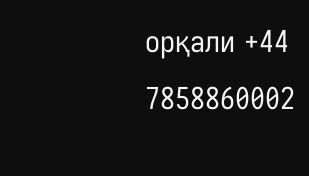орқали +44 7858860002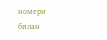номери билан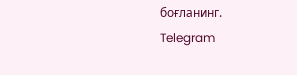боғланинг.
Telegram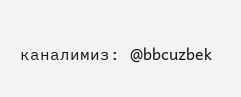каналимиз: @bbcuzbek